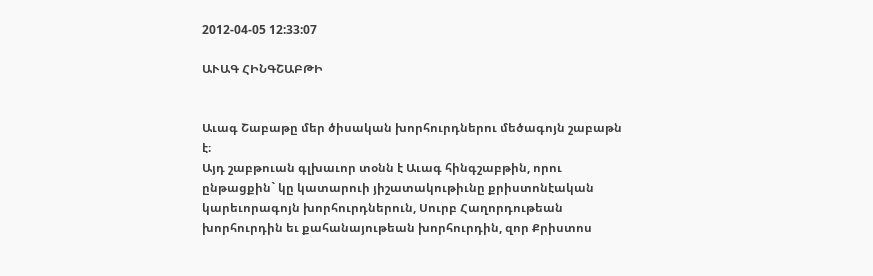2012-04-05 12:33:07

ԱՒԱԳ ՀԻՆԳՇԱԲԹԻ


Աւագ Շաբաթը մեր ծիսական խորհուրդներու մեծագոյն շաբաթն է։
Այդ շաբթուան գլխաւոր տօնն է Աւագ հինգշաբթին, որու ընթացքին` կը կատարուի յիշատակութիւնը քրիստոնէական կարեւորագոյն խորհուրդներուն, Սուրբ Հաղորդութեան խորհուրդին եւ քահանայութեան խորհուրդին, զոր Քրիստոս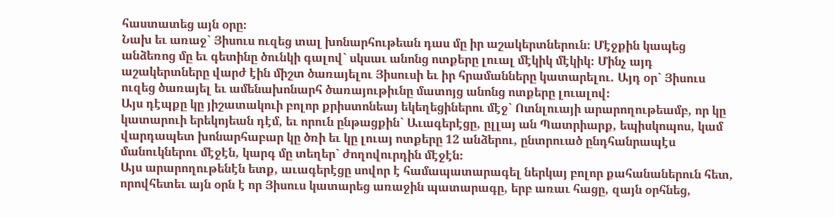հաստատեց այն օրը։
Նախ եւ առաջ` Յիսուս ուզեց տալ խոնարհութեան դաս մը իր աշակերտներուն։ Մէջքին կապեց անձեռոց մը եւ գետինը ծունկի գալով` սկսաւ անոնց ոտքերը լուալ մէկիկ մէկիկ։ Մինչ այդ աշակերտները վարժ էին միշտ ծառայելու Յիսուսի եւ իր հրամանները կատարելու. Այդ օր` Յիսուս ուզեց ծառայել եւ ամենախոնարհ ծառայութիւնը մատոյց անոնց ոտքերը լուալով։
Այս դէպքը կը յիշատակուի բոլոր քրիստոնեայ եկեղեցիներու մէջ` Ոտնլուայի արարողութեամբ, որ կը կատարուի երեկոյեան դէմ, եւ որուն ընթացքին` Աւագերէցը, ըլլայ ան Պատրիարք, եպիսկոպոս, կամ վարդապետ խոնարհաբար կը ծռի եւ կը լուայ ոտքերը 12 անձերու, ընտրուած ընդհանրապէս մանուկներու մէջէն, կարգ մը տեղեր` ժողովուրդին մէջէն։
Այս արարողութենէն ետք, աւագերէցը սովոր է համապատարագել ներկայ բոլոր քահանաներուն հետ, որովհետեւ այն օրն է որ Յիսուս կատարեց առաջին պատարագը, երբ առաւ հացը, զայն օրհնեց,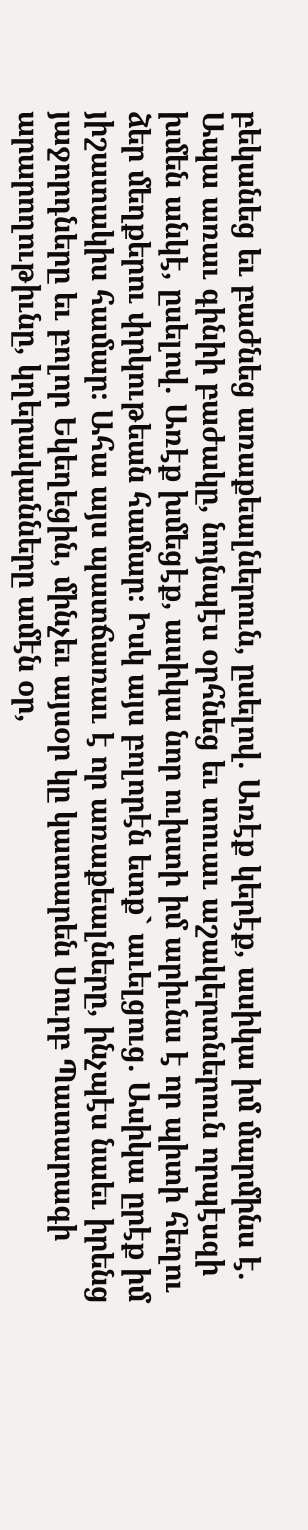բեկանեց եւ բաժնեց առաքեալներուն, ըսելով. Առէք կերէք, ասիկա իմ մարմինս է. Ապա առաւ գինիի բաժակը, նոյնպէս օրհնեց եւ տուաւ աշակերտներուն որպէսզի խմեն անկէ, ըսելով. Առէք խմեցէք, ասիկա նոր ուխտի իմ արիւնս է որ պիտի հեղու ձեր մեղքերու փրկութեան համար։ Իսկ այս բոլորէն ետք` աւելցուց. Ասիկա ըրէք իմ յիշատակիս համար։ Ահա այս պատճառաւ է որ առաքեալները, ինչպէս նաեւ իրենց յաջորդները եւ բոլոր Եկեղեցին, մինչեւ այսօր կը կատարեն Սուրբ Պատարագի արարողութիւնը, կղերականները ամէն օր,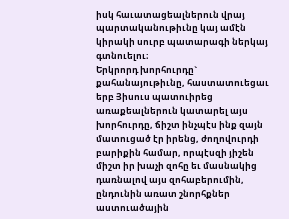իսկ հաւատացեալներուն վրայ պարտականութիւնը կայ ամէն կիրակի սուրբ պատարագի ներկայ գտնուելու։
Երկրորդ խորհուրդը` քահանայութիւնը, հաստատուեցաւ երբ Յիսուս պատուիրեց առաքեալներուն կատարել այս խորհուրդը, ճիշտ ինչպէս ինք զայն մատուցած էր իրենց, ժողովուրդի բարիքին համար, որպէսզի յիշեն միշտ իր խաչի զոհը եւ մասնակից դառնալով այս զոհաբերումին, ընդունին առատ շնորհքներ աստուածային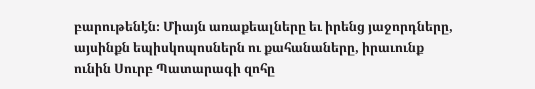բարութենէն։ Միայն առաքեալները եւ իրենց յաջորդները, այսինքն եպիսկոպոսներն ու քահանաները, իրաւունք ունին Սուրբ Պատարագի զոհը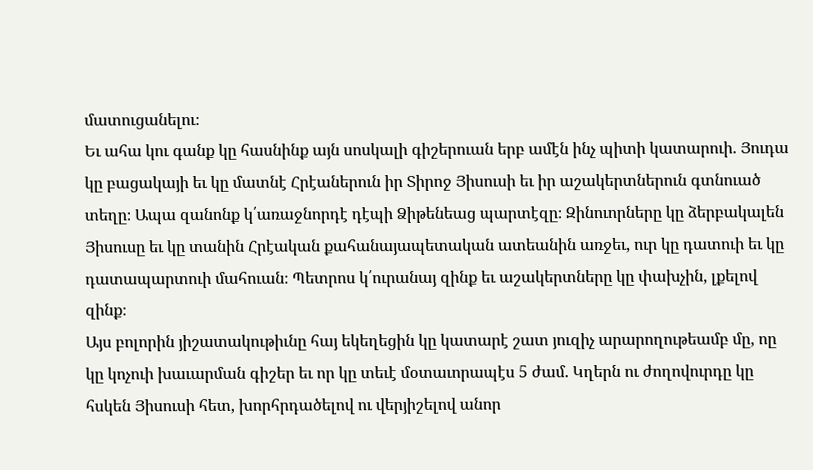մատուցանելու։
Եւ ահա կու գանք կը հասնինք այն սոսկալի գիշերուան երբ ամէն ինչ պիտի կատարուի. Յուդա կը բացակայի եւ կը մատնէ Հրէաներուն իր Տիրոջ Յիսուսի եւ իր աշակերտներուն գտնուած տեղը։ Ապա զանոնք կ՛առաջնորդէ դէպի Ձիթենեաց պարտէզը։ Զինուորները կը ձերբակալեն Յիսուսը եւ կը տանին Հրէական քահանայապետական ատեանին առջեւ, ուր կը դատուի եւ կը դատապարտուի մահուան։ Պետրոս կ՛ուրանայ զինք եւ աշակերտները կը փախչին, լքելով զինք։
Այս բոլորին յիշատակութիւնը հայ եկեղեցին կը կատարէ շատ յուզիչ արարողութեամբ մը, ոը կը կոչուի խաւարման գիշեր եւ որ կը տեւէ մօտաւորապէս 5 ժամ. Կղերն ու ժողովուրդը կը հսկեն Յիսուսի հետ, խորհրդածելով ու վերյիշելով անոր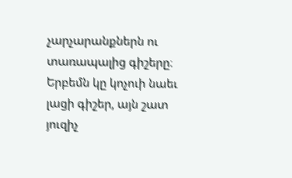չարչարանքներն ու տառապալից գիշերը։ Երբեմն կը կոչուի նաեւ լացի գիշեր, այն շատ յուզիչ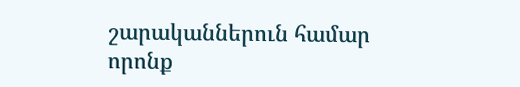շարականներուն համար որոնք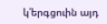կ՛երգցուին այդ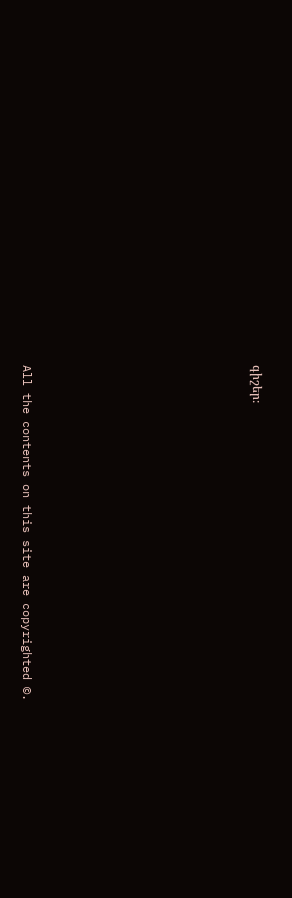գիշեր։








All the contents on this site are copyrighted ©.